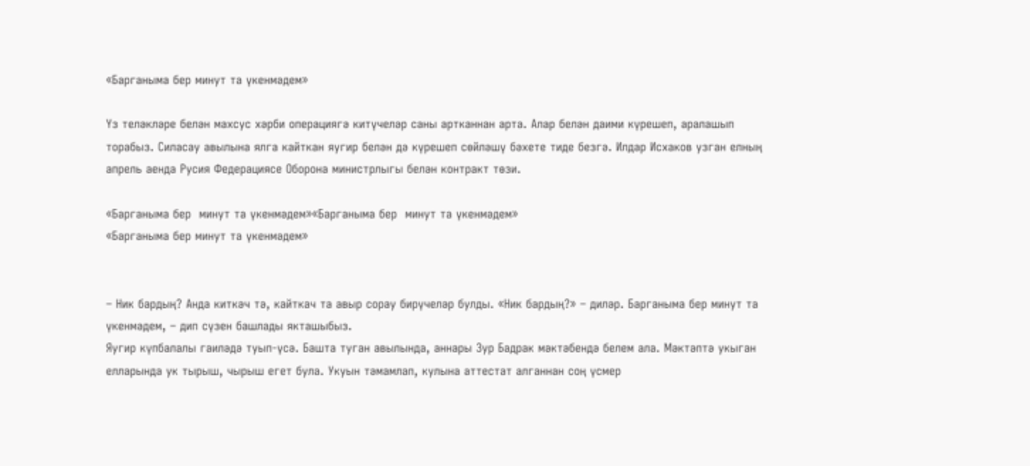«Барганыма бер минут та үкенмәдем»

Үз теләкләре белән махсус хәрби операциягә китүчеләр саны артканнан арта. Алар белән даими күрешеп, аралашып торабыз. Силасау авылына ялга кайткан яугир белән дә күрешеп сөйләшү бәхете тиде безгә. Илдар Исхаков узган елның апрель аенда Русия Федерациясе Оборона министрлыгы белән контракт төзи.

«Барганыма бер  минут та үкенмәдем»«Барганыма бер  минут та үкенмәдем»
«Барганыма бер минут та үкенмәдем»


– Ник бардың? Анда киткәч тә, кайткач та авыр сорау бирүчеләр булды. «Ник бардың?» – диләр. Барганыма бер минут та үкенмәдем, – дип сүзен башлады якташыбыз.
Яугир күпбалалы гаиләдә туып-үсә. Башта туган авылында, аннары Зур Бадрак мәктәбендә белем ала. Мәктәптә укыган елларында ук тырыш, чырыш егет була. Укуын тәмамлап, кулына аттестат алганнан соң үсмер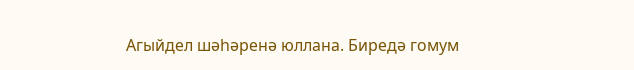Агыйдел шәһәренә юллана. Биредә гомум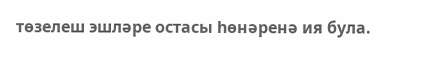төзелеш эшләре остасы һөнәренә ия була.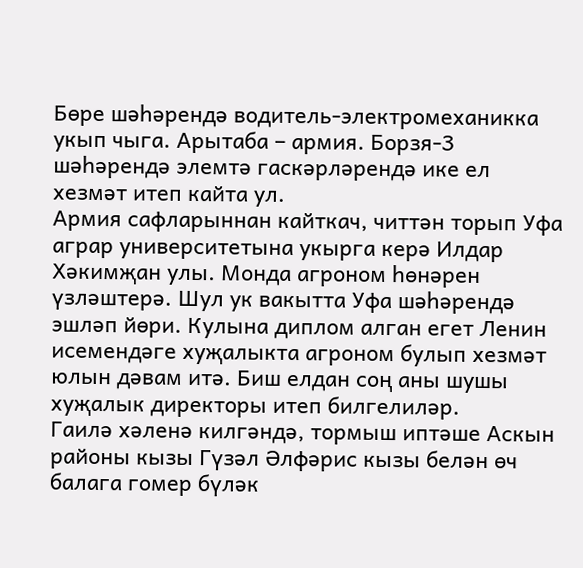Бөре шәһәрендә водитель-электромеханикка укып чыга. Арытаба – армия. Борзя-3 шәһәрендә элемтә гаскәрләрендә ике ел хезмәт итеп кайта ул.
Армия сафларыннан кайткач, читтән торып Уфа аграр университетына укырга керә Илдар Хәкимҗан улы. Монда агроном һөнәрен үзләштерә. Шул ук вакытта Уфа шәһәрендә эшләп йөри. Кулына диплом алган егет Ленин исемендәге хуҗалыкта агроном булып хезмәт юлын дәвам итә. Биш елдан соң аны шушы хуҗалык директоры итеп билгелиләр.
Гаилә хәленә килгәндә, тормыш иптәше Аскын районы кызы Гүзәл Әлфәрис кызы белән өч балага гомер бүләк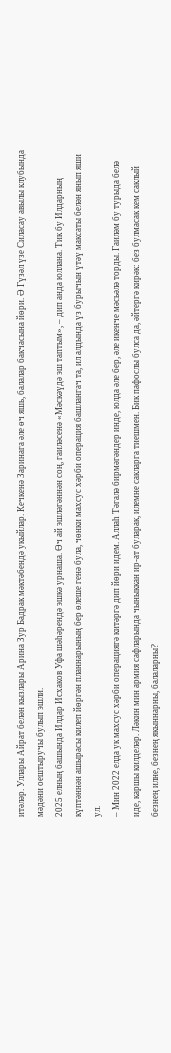итәләр. Уллары Айрат белән кызлары Арина Зур Бадрак мәктәбендә укыйлар. Кечкенә Заринага әле өч яшь, балалар бакчасына йөри. Ә Гүзәл үзе Силасау авылы клубында мәдәни оештыручы булып эшли.
2025 елның башында Илдар Исхаков Уфа шәһәрендә эшкә урнаша. Өч ай эшләгәннән соң, гаиләсенә «Мәскәүдә эш таптым», – дип анда юллана. Тик бу Илдарның күптәннән ашырасы килеп йөргән планнарының бер өлеше генә була, чөнки махсус хәрби операция башлангач та, ил алдында үз бурычын үтәү максаты белән янып яши ул.
– Мин 2022 елда ук махсус хәрби операциягә китәргә дип йөри идем. Аллаһ Тәгалә бирмәгәндер инде, юлда әле бер, әле икенче мәсьәлә торды. Гаиләм бу турыда белә иде, каршы килделәр. Ләкин мин армия сафларында чыныккан ир-ат буларак, илемне сакларга тиешмен. Бик пафослы булса да, әйтергә кирәк: без булмасак кем саклый безнең илне, безнең якыннарны, балаларны?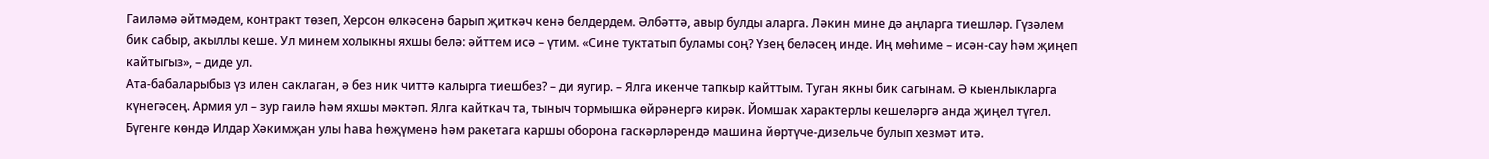Гаиләмә әйтмәдем, контракт төзеп, Херсон өлкәсенә барып җиткәч кенә белдердем. Әлбәттә, авыр булды аларга. Ләкин мине дә аңларга тиешләр. Гүзәлем бик сабыр, акыллы кеше. Ул минем холыкны яхшы белә: әйттем исә – үтим. «Сине туктатып буламы соң? Үзең беләсең инде. Иң мөһиме – исән-сау һәм җиңеп кайтыгыз», – диде ул.
Ата-бабаларыбыз үз илен саклаган, ә без ник читтә калырга тиешбез? – ди яугир. – Ялга икенче тапкыр кайттым. Туган якны бик сагынам. Ә кыенлыкларга күнегәсең. Армия ул – зур гаилә һәм яхшы мәктәп. Ялга кайткач та, тыныч тормышка өйрәнергә кирәк. Йомшак характерлы кешеләргә анда җиңел түгел.
Бүгенге көндә Илдар Хәкимҗан улы һава һөҗүменә һәм ракетага каршы оборона гаскәрләрендә машина йөртүче-дизельче булып хезмәт итә.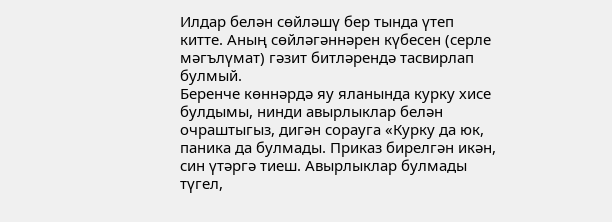Илдар белән сөйләшү бер тында үтеп китте. Аның сөйләгәннәрен күбесен (серле мәгълүмат) гәзит битләрендә тасвирлап булмый.
Беренче көннәрдә яу яланында курку хисе булдымы, нинди авырлыклар белән очраштыгыз, дигән сорауга «Курку да юк, паника да булмады. Приказ бирелгән икән, син үтәргә тиеш. Авырлыклар булмады түгел,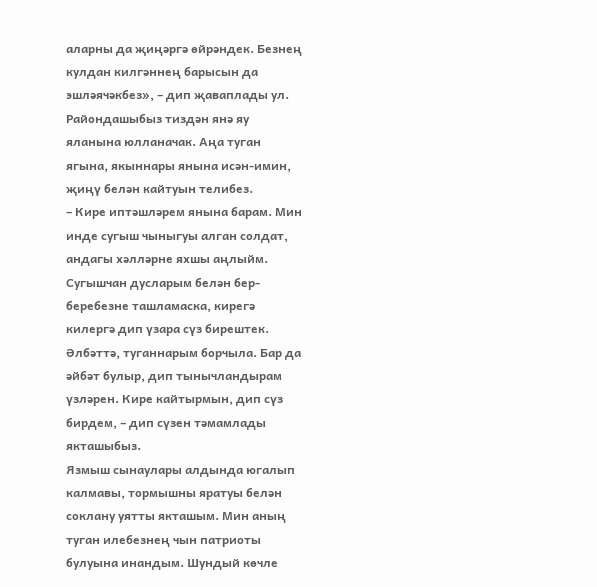аларны да җиңәргә өйрәндек. Безнең кулдан килгәннең барысын да эшләячәкбез», – дип җаваплады ул.
Райондашыбыз тиздән янә яу яланына юлланачак. Аңа туган ягына, якыннары янына исән-имин, җиңү белән кайтуын телибез.
– Кире иптәшләрем янына барам. Мин инде сугыш чыныгуы алган солдат, андагы хәлләрне яхшы аңлыйм. Сугышчан дусларым белән бер-беребезне ташламаска, кирегә килергә дип үзара сүз бирештек. Әлбәттә, туганнарым борчыла. Бар да әйбәт булыр, дип тынычландырам үзләрен. Кире кайтырмын, дип сүз бирдем, – дип сүзен тәмамлады якташыбыз.
Язмыш сынаулары алдында югалып калмавы, тормышны яратуы белән соклану уятты якташым. Мин аның туган илебезнең чын патриоты булуына инандым. Шундый көчле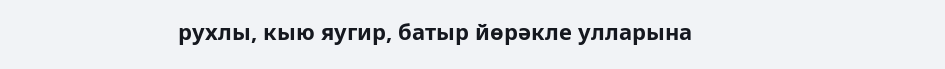рухлы, кыю яугир, батыр йөрәкле улларына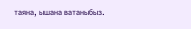таяна, ышана ватаныбыз.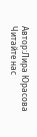Автор:Лира Юрасова
Читайте нас